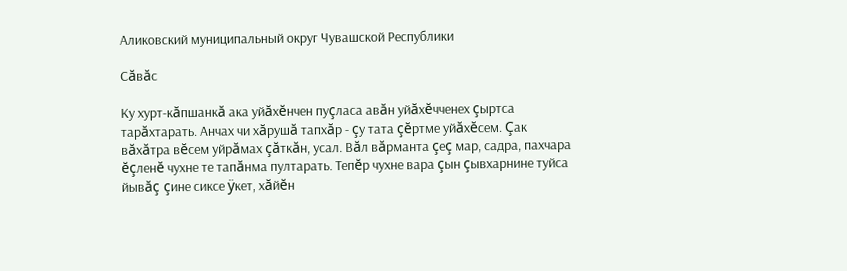Аликовский муниципальный округ Чувашской Республики

Сăвăс

Ку хурт-кăпшанкă ака уйăхĕнчен пуçласа авăн уйăхĕчченех çыртса тарăхтарать. Анчах чи хăрушă тапхăр - çу тата çĕртме уйăхĕсем. Çак вăхăтра вĕсем уйрăмах çăткăн, усал. Вăл вăрманта çеç мар, садра, пахчара ĕçленĕ чухне те тапăнма пултарать. Тепĕр чухне вара çын çывхарнине туйса йывăç çине сиксе ÿкет, хăйĕн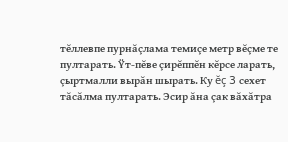тĕллевпе пурнăçлама темиçе метр вĕçме те пултарать. Ÿт-пĕве çирĕппĕн кĕрсе ларать, çыртмалли вырăн шырать. Ку ĕç 3 сехет тăсăлма пултарать. Эсир ăна çак вăхăтра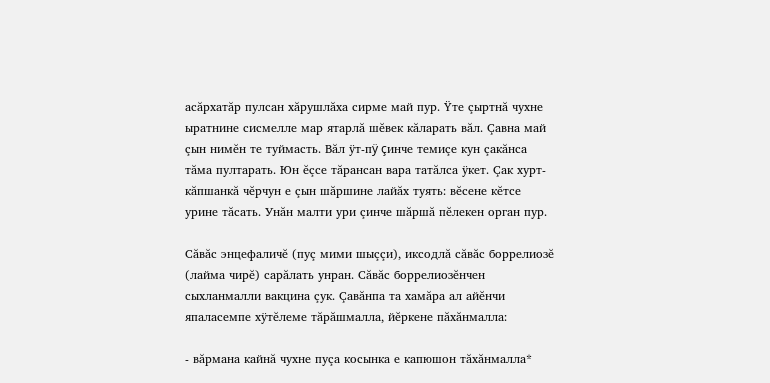асăрхатăр пулсан хăрушлăха сирме май пур. Ÿте çыртнă чухне ыратнине сисмелле мар ятарлă шĕвек кăларать вăл. Çавна май çын нимĕн те туймасть. Вăл ÿт-пÿ çинче темиçе кун çакăнса тăма пултарать. Юн ĕçсе тăрансан вара татăлса ÿкет. Çак хурт-кăпшанкă чĕрчун е çын шăршине лайăх туять: вĕсене кĕтсе урине тăсать. Унăн малти ури çинче шăршă пĕлекен орган пур.

Сăвăс энцефаличĕ (пуç мими шыççи), иксодлă сăвăс боррелиозĕ (лайма чирĕ) сарăлать унран. Сăвăс боррелиозĕнчен сыхланмалли вакцина çук. Çавăнпа та хамăра ал айĕнчи япаласемпе хÿтĕлеме тăрăшмалла, йĕркене пăхăнмалла:

- вăрмана кайнă чухне пуçа косынка е капюшон тăхăнмалла*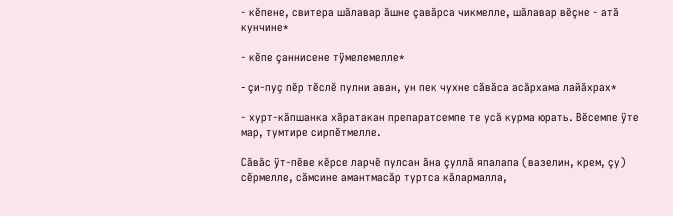- кĕпене, свитера шăлавар ăшне çавăрса чикмелле, шăлавар вĕçне - атă кунчине*

- кĕпе çаннисене тÿмелемелле*

- çи-пуç пĕр тĕслĕ пулни аван, ун пек чухне сăвăса асăрхама лайăхрах*

- хурт-кăпшанка хăратакан препаратсемпе те усă курма юрать. Вĕсемпе ÿте мар, тумтире сирпĕтмелле.

Сăвăс ÿт-пĕве кĕрсе ларчĕ пулсан ăна çуллă япалапа (вазелин, крем, çу) сĕрмелле, сăмсине амантмасăр туртса кăлармалла,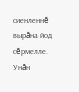сиенленнĕ вырăна йод сĕрмелле. Унăн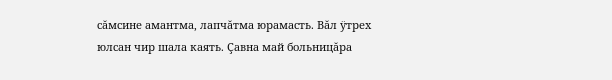сăмсине амантма, лапчăтма юрамасть. Вăл ÿтрех юлсан чир шала каять. Çавна май больницăра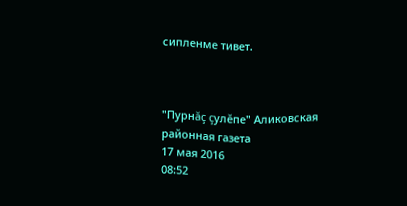сипленме тивет.



"Пурнăç çулĕпе" Аликовская районная газета
17 мая 2016
08:52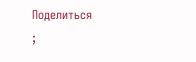Поделиться
;